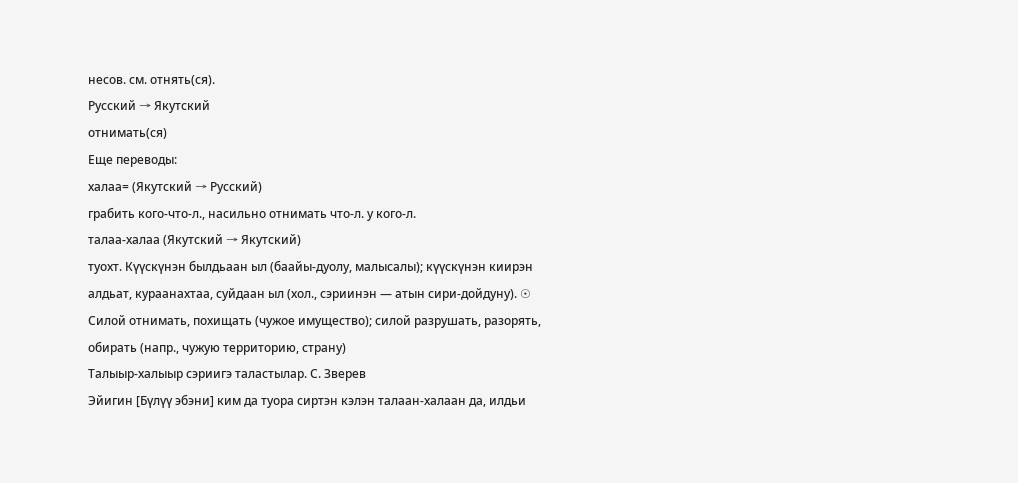несов. см. отнять(ся).
Русский → Якутский
отнимать(ся)
Еще переводы:
халаа= (Якутский → Русский)
грабить кого-что-л., насильно отнимать что-л. у кого-л.
талаа-халаа (Якутский → Якутский)
туохт. Күүскүнэн былдьаан ыл (баайы-дуолу, малысалы); күүскүнэн киирэн алдьат, кураанахтаа, суйдаан ыл (хол., сэриинэн — атын сири-дойдуну). ☉ Силой отнимать, похищать (чужое имущество); силой разрушать, разорять, обирать (напр., чужую территорию, страну)
Талыыр-халыыр сэриигэ таластылар. С. Зверев
Эйигин [Бүлүү эбэни] ким да туора сиртэн кэлэн талаан-халаан да, илдьи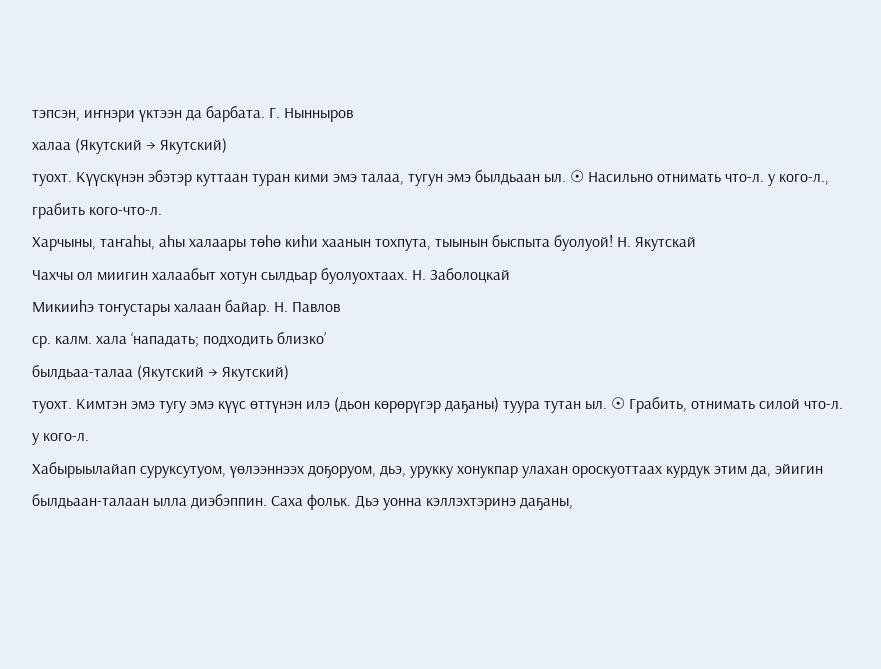тэпсэн, иҥнэри үктээн да барбата. Г. Нынныров
халаа (Якутский → Якутский)
туохт. Күүскүнэн эбэтэр куттаан туран кими эмэ талаа, тугун эмэ былдьаан ыл. ☉ Насильно отнимать что-л. у кого-л., грабить кого-что-л.
Харчыны, таҥаһы, аһы халаары төһө киһи хаанын тохпута, тыынын быспыта буолуой! Н. Якутскай
Чахчы ол миигин халаабыт хотун сылдьар буолуохтаах. Н. Заболоцкай
Микииһэ тоҥустары халаан байар. Н. Павлов
ср. калм. хала ‘нападать; подходить близко’
былдьаа-талаа (Якутский → Якутский)
туохт. Кимтэн эмэ тугу эмэ күүс өттүнэн илэ (дьон көрөрүгэр даҕаны) туура тутан ыл. ☉ Грабить, отнимать силой что-л. у кого-л.
Хабырыылайап суруксутуом, үөлээннээх доҕоруом, дьэ, урукку хонукпар улахан ороскуоттаах курдук этим да, эйигин былдьаан-талаан ылла диэбэппин. Саха фольк. Дьэ уонна кэллэхтэринэ даҕаны,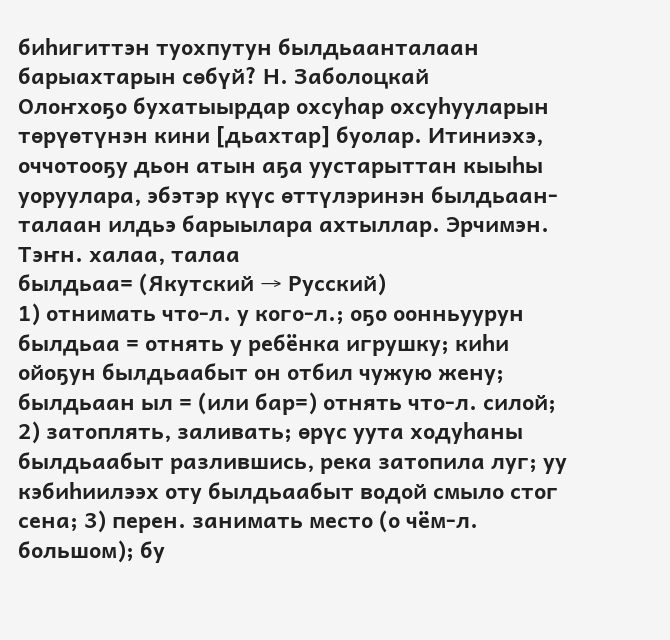биһигиттэн туохпутун былдьаанталаан барыахтарын сөбүй? Н. Заболоцкай
Олоҥхоҕо бухатыырдар охсуһар охсуһууларын төрүөтүнэн кини [дьахтар] буолар. Итиниэхэ, оччотооҕу дьон атын аҕа уустарыттан кыыһы уоруулара, эбэтэр күүс өттүлэринэн былдьаан-талаан илдьэ барыылара ахтыллар. Эрчимэн. Тэҥн. халаа, талаа
былдьаа= (Якутский → Русский)
1) отнимать что-л. у кого-л.; оҕо оонньуурун былдьаа = отнять у ребёнка игрушку; киһи ойоҕун былдьаабыт он отбил чужую жену; былдьаан ыл = (или бар=) отнять что-л. силой; 2) затоплять, заливать; өрүс уута ходуһаны былдьаабыт разлившись, река затопила луг; уу кэбиһиилээх оту былдьаабыт водой смыло стог сена; 3) перен. занимать место (о чём-л. большом); бу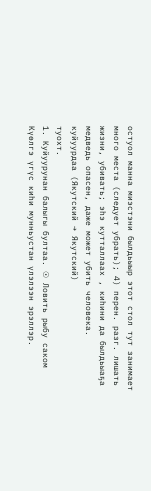остуол манна миэстэни былдьыыр этот стол тут занимает много места (следует убрать); 4) перен. разг. лишать жизни, убивать; эһэ кутталлаах , киһини да былдьыаҕа медведь опасен, даже может убить человека.
куйуурдаа (Якутский → Якутский)
туохт.
1. Куйуурунан балыгы бултаа. ☉ Ловить рыбу саком
Күөлгэ үгүс киһи мунньустан үлэлээн эрэллэр.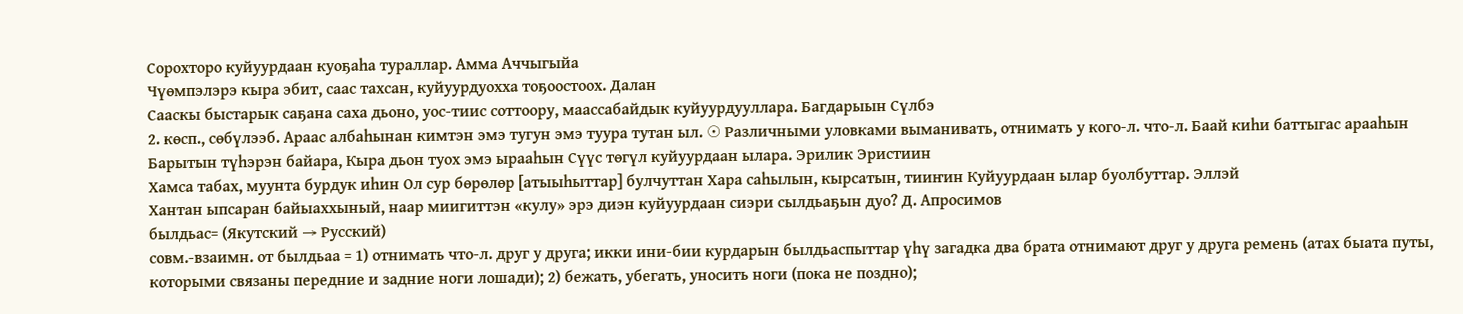Сорохторо куйуурдаан куоҕаһа тураллар. Амма Аччыгыйа
Чүөмпэлэрэ кыра эбит, саас тахсан, куйуурдуохха тоҕоостоох. Далан
Сааскы быстарык саҕана саха дьоно, уос-тиис соттоору, маассабайдык куйуурдууллара. Багдарыын Сүлбэ
2. көсп., сөбүлээб. Араас албаһынан кимтэн эмэ тугун эмэ туура тутан ыл. ☉ Различными уловками выманивать, отнимать у кого-л. что-л. Баай киһи баттыгас арааһын Барытын түһэрэн байара, Кыра дьон туох эмэ ырааһын Сүүс төгүл куйуурдаан ылара. Эрилик Эристиин
Хамса табах, муунта бурдук иһин Ол сур бөрөлөр [атыыһыттар] булчуттан Хара саһылын, кырсатын, тииҥин Куйуурдаан ылар буолбуттар. Эллэй
Хантан ыпсаран байыаххыный, наар миигиттэн «кулу» эрэ диэн куйуурдаан сиэри сылдьаҕын дуо? Д. Апросимов
былдьас= (Якутский → Русский)
совм.-взаимн. от былдьаа = 1) отнимать что-л. друг у друга; икки ини-бии курдарын былдьаспыттар үһү загадка два брата отнимают друг у друга ремень (атах быата путы, которыми связаны передние и задние ноги лошади); 2) бежать, убегать, уносить ноги (пока не поздно);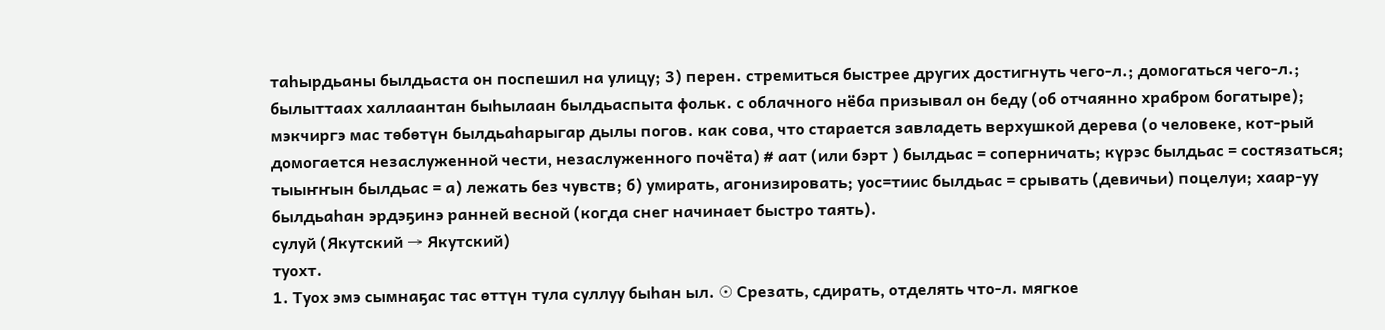таһырдьаны былдьаста он поспешил на улицу; 3) перен. стремиться быстрее других достигнуть чего-л.; домогаться чего-л.; былыттаах халлаантан быһылаан былдьаспыта фольк. с облачного нёба призывал он беду (об отчаянно храбром богатыре); мэкчиргэ мас төбөтүн былдьаһарыгар дылы погов. как сова, что старается завладеть верхушкой дерева (о человеке, кот-рый домогается незаслуженной чести, незаслуженного почёта) # аат (или бэрт ) былдьас = соперничать; күрэс былдьас = состязаться; тыыҥҥын былдьас = а) лежать без чувств; б) умирать, агонизировать; уос=тиис былдьас = срывать (девичьи) поцелуи; хаар-уу былдьаһан эрдэҕинэ ранней весной (когда снег начинает быстро таять).
сулуй (Якутский → Якутский)
туохт.
1. Туох эмэ сымнаҕас тас өттүн тула суллуу быһан ыл. ☉ Срезать, сдирать, отделять что-л. мягкое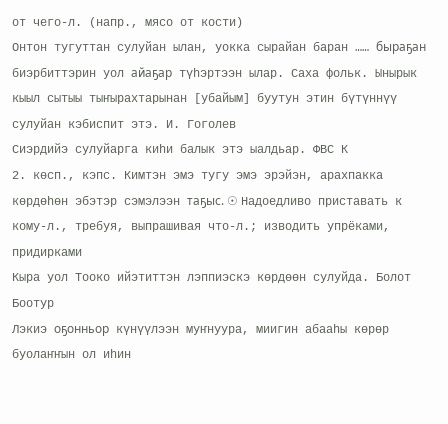от чего-л. (напр., мясо от кости)
Онтон тугуттан сулуйан ылан, уокка сырайан баран …… быраҕан биэрбиттэрин уол айаҕар түһэртээн ылар. Саха фольк. Ынырык кыыл сытыы тыҥырахтарынан [убайым] буутун этин бүтүннүү сулуйан кэбиспит этэ. И. Гоголев
Сиэрдийэ сулуйарга киһи балык этэ ыалдьар. ФВС К
2. көсп., кэпс. Кимтэн эмэ тугу эмэ эрэйэн, арахпакка көрдөһөн эбэтэр сэмэлээн таҕыс. ☉ Надоедливо приставать к кому-л., требуя, выпрашивая что-л.; изводить упрёками, придирками
Кыра уол Тооко ийэтиттэн лэппиэскэ көрдөөн сулуйда. Болот Боотур
Лэкиэ оҕонньор күнүүлээн муҥнуура, миигин абааһы көрөр буолаҥҥын ол иһин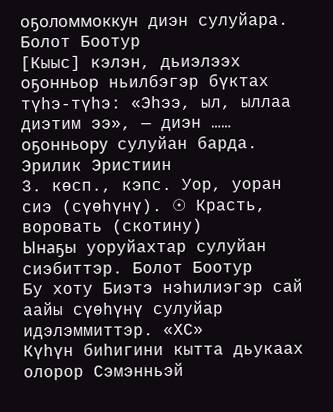оҕоломмоккун диэн сулуйара. Болот Боотур
[Кыыс] кэлэн, дьиэлээх оҕонньор ньилбэгэр бүктах түһэ-түһэ: «Эһээ, ыл, ыллаа диэтим ээ», — диэн …… оҕонньору сулуйан барда. Эрилик Эристиин
3. көсп., кэпс. Уор, уоран сиэ (сүөһүнү). ☉ Красть, воровать (скотину)
Ынаҕы уоруйахтар сулуйан сиэбиттэр. Болот Боотур
Бу хоту Биэтэ нэһилиэгэр сай аайы сүөһүнү сулуйар идэлэммиттэр. «ХС»
Күһүн биһигини кытта дьукаах олорор Сэмэнньэй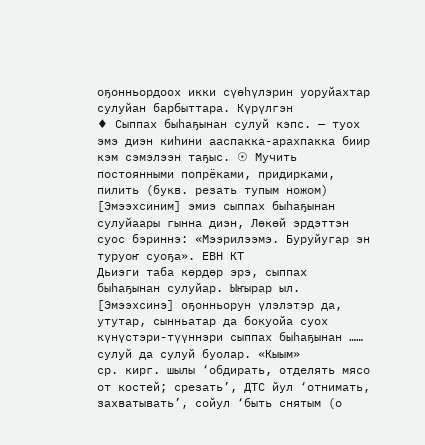оҕонньордоох икки сүөһүлэрин уоруйахтар сулуйан барбыттара. Күрүлгэн
♦ Сыппах быһаҕынан сулуй кэпс. — туох эмэ диэн киһини ааспакка-арахпакка биир кэм сэмэлээн таҕыс. ☉ Мучить постоянными попрёками, придирками, пилить (букв. резать тупым ножом)
[Эмээхсиним] эмиэ сыппах быһаҕынан сулуйаары гынна диэн, Лөкөй эрдэттэн суос бэриннэ: «Мээрилээмэ. Буруйугар эн туруоҥ суоҕа». ЕВН КТ
Дьиэги таба көрдөр эрэ, сыппах быһаҕынан сулуйар. Ыҥырар ыл. [Эмээхсинэ] оҕонньорун үлэлэтэр да, утутар, сынньатар да бокуойа суох күнүстэри-түүннэри сыппах быһаҕынан …… сулуй да сулуй буолар. «Кыым»
ср. кирг. шылы ‘обдирать, отделять мясо от костей; срезать’, ДТС йул ‘отнимать, захватывать’, сойул ‘быть снятым (о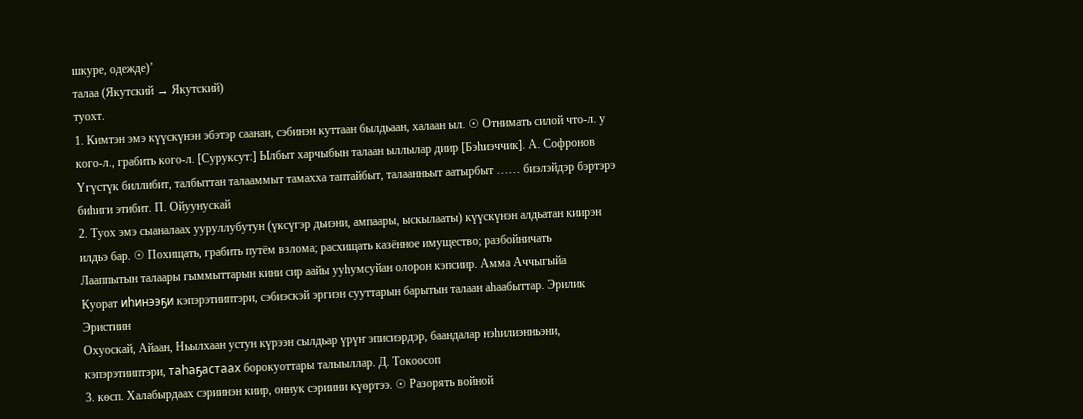шкуре, одежде)’
талаа (Якутский → Якутский)
туохт.
1. Кимтэн эмэ күүскүнэн эбэтэр саанан, сэбинэн куттаан былдьаан, халаан ыл. ☉ Отнимать силой что-л. у кого-л., грабить кого-л. [Суруксут:] Ылбыт харчыбын талаан ыллылар диир [Бэһиэччик]. А. Софронов
Үгүстүк биллибит, талбыттан талааммыт тамахха таптайбыт, талаанньыт аатырбыт …… биэлэйдэр бэртэрэ биһиги этибит. П. Ойуунускай
2. Туох эмэ сыаналаах ууруллубутун (үксүгэр дьиэни, ампаары, ыскылааты) күүскүнэн алдьатан киирэн илдьэ бар. ☉ Похищать, грабить путём взлома; расхищать казённое имущество; разбойничать
Лааппытын талаары гыммыттарын кини сир аайы ууһумсуйан олорон кэпсиир. Амма Аччыгыйа
Куорат иһинээҕи кэпэрэтииптэри, сэбиэскэй эргиэн сууттарын барытын талаан аһаабыттар. Эрилик Эристиин
Охуоскай, Айаан, Ньылхаан устун күрээн сылдьар үрүҥ эписиэрдэр, баандалар нэһилиэнньэни, кэпэрэтииптэри, таһаҕастаах борокуоттары талыыллар. Д. Токоосоп
3. көсп. Халабырдаах сэриинэн киир, оннук сэриини күөртээ. ☉ Разорять войной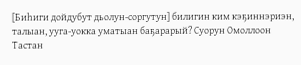[Биһиги дойдубут дьолун-соргутун] билигин ким кэҕиннэриэн, талыан, ууга-уокка уматыан баҕарарый? Суорун Омоллоон
Тастан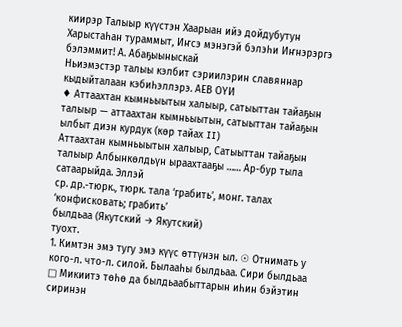киирэр Талыыр күүстэн Хаарыан ийэ дойдубутун Харыстаһан тураммыт, Иҥсэ мэнэгэй бэлэһи Иҥнэрэргэ бэлэммит! А. Абаҕыыныскай
Ньиэмэстэр талыы кэлбит сэриилэрин славяннар кыдыйталаан кэбиһэллэрэ. АЕВ ОҮИ
♦ Аттаахтан кымньыытын халыыр, сатыыттан тайаҕын талыыр — аттаахтан кымньыытын, сатыыттан тайаҕын ылбыт диэн курдук (көр тайах II)
Аттаахтан кымньыытын халыыр, Сатыыттан тайаҕын талыыр Албынкөлдьүн ыраахтааҕы …… Ар-бур тыла сатаарыйда. Эллэй
ср. др.-тюрк., тюрк. тала ‘грабить’, монг. талах ‘конфисковать; грабить’
былдьаа (Якутский → Якутский)
туохт.
1. Кимтэн эмэ тугу эмэ күүс өттүнэн ыл. ☉ Отнимать у кого-л. что-л. силой. Былааһы былдьаа. Сири былдьаа
□ Микиитэ төһө да былдьаабыттарын иһин бэйэтин сиринэн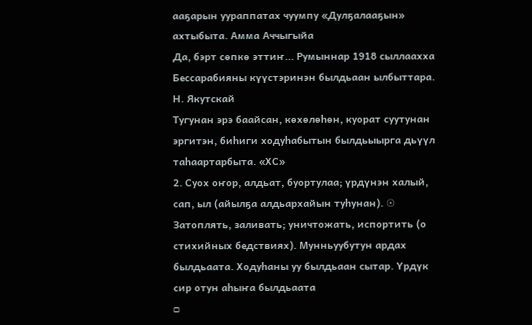ааҕарын уураппатах чуумпу «Дулҕалааҕын» ахтыбыта. Амма Аччыгыйа
Да, бэрт сөпкө эттиҥ... Румыннар 1918 сыллаахха Бессарабияны күүстэринэн былдьаан ылбыттара. Н. Якутскай
Тугунан эрэ баайсан, көхөлөһөн, куорат суутунан эргитэн, биһиги ходуһабытын былдьыырга дьүүл таһаартарбыта. «ХС»
2. Суох оҥор, алдьат, буортулаа; үрдүнэн халый, сап, ыл (айылҕа алдьархайын туһунан). ☉ Затоплять, заливать; уничтожать, испортить (о стихийных бедствиях). Мунньуубутун ардах былдьаата. Ходуһаны уу былдьаан сытар. Үрдүк сир отун аһыҥа былдьаата
□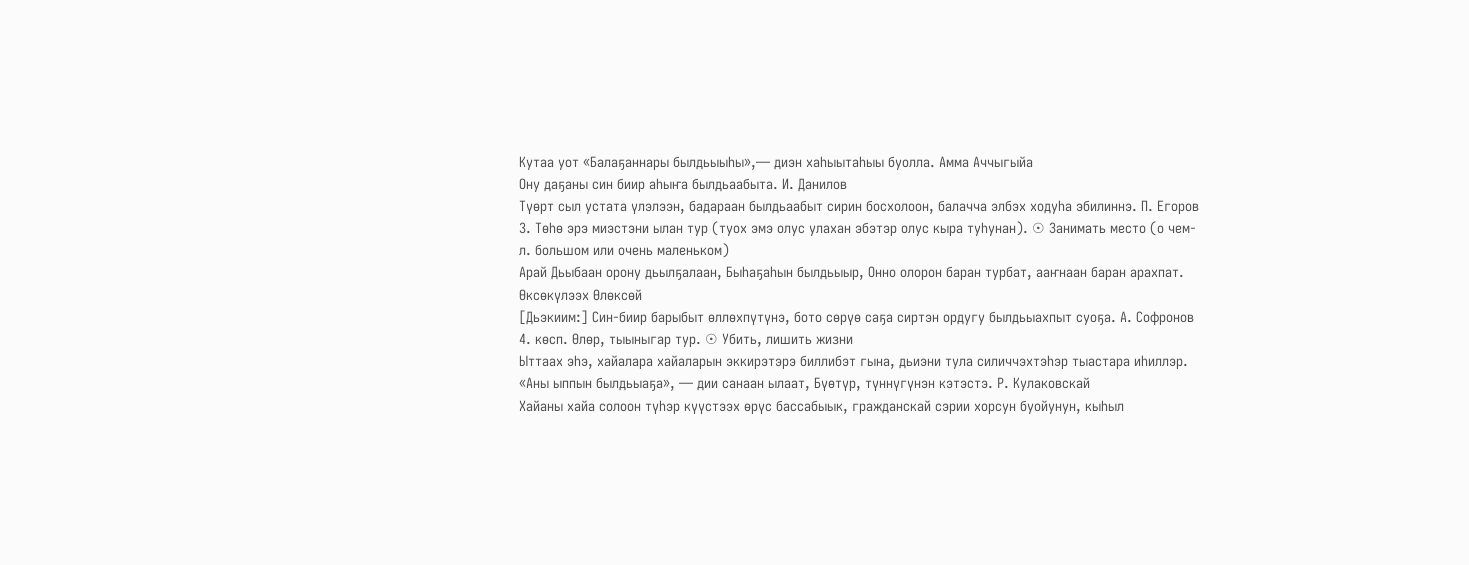Кутаа уот «Балаҕаннары былдьыыһы»,— диэн хаһыытаһыы буолла. Амма Аччыгыйа
Ону даҕаны син биир аһыҥа былдьаабыта. И. Данилов
Түөрт сыл устата үлэлээн, бадараан былдьаабыт сирин босхолоон, балачча элбэх ходуһа эбилиннэ. П. Егоров
3. Төһө эрэ миэстэни ылан тур (туох эмэ олус улахан эбэтэр олус кыра туһунан). ☉ Занимать место (о чем-л. большом или очень маленьком)
Арай Дьыбаан орону дьылҕалаан, Быһаҕаһын былдьыыр, Онно олорон баран турбат, ааҥнаан баран арахпат. Өксөкүлээх Өлөксөй
[Дьэкиим:] Син-биир барыбыт өллөхпүтүнэ, бото сөрүө саҕа сиртэн ордугу былдьыахпыт суоҕа. А. Софронов
4. көсп. Өлөр, тыыныгар тур. ☉ Убить, лишить жизни
Ыттаах эһэ, хайалара хайаларын эккирэтэрэ биллибэт гына, дьиэни тула силиччэхтэһэр тыастара иһиллэр. «Аны ыппын былдьыаҕа», — дии санаан ылаат, Бүөтүр, түннүгүнэн кэтэстэ. Р. Кулаковскай
Хайаны хайа солоон түһэр күүстээх өрүс бассабыык, гражданскай сэрии хорсун буойунун, кыһыл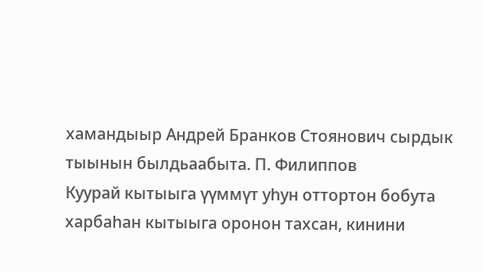хамандыыр Андрей Бранков Стоянович сырдык тыынын былдьаабыта. П. Филиппов
Куурай кытыыга үүммүт уһун оттортон бобута харбаһан кытыыга оронон тахсан, кинини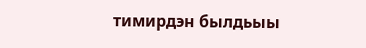тимирдэн былдьыы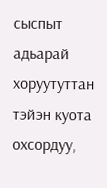сыспыт адьарай хоруутуттан тэйэн куота охсордуу,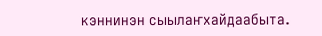кэннинэн сыылаҥхайдаабыта.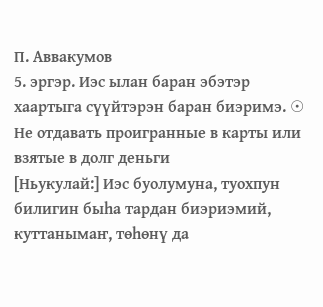П. Аввакумов
5. эргэр. Иэс ылан баран эбэтэр хаартыга сүүйтэрэн баран биэримэ. ☉ Не отдавать проигранные в карты или взятые в долг деньги
[Ньукулай:] Иэс буолумуна, туохпун билигин быһа тардан биэриэмий, куттанымаҥ, төһөнү да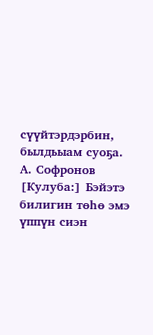сүүйтэрдэрбин, былдьыам суоҕа. А. Софронов
[Кулуба:] Бэйэтэ билигин төһө эмэ үппүн сиэн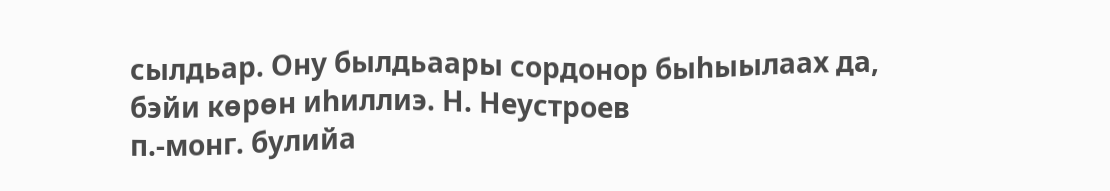сылдьар. Ону былдьаары сордонор быһыылаах да, бэйи көрөн иһиллиэ. Н. Неустроев
п.-монг. булийа